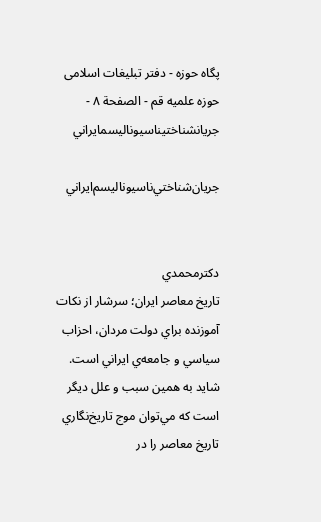پگاه حوزه - دفتر تبلیغات اسلامی حوزه علمیه قم - الصفحة ٨ - جريانشناختيناسيوناليسمايراني

جريان‌شناختي‌ناسيوناليسم‌ايراني


دكترمحمدي
تاريخ معاصر ايران؛ سرشار از نكات آموزنده براي دولت مردان، احزاب سياسي و جامعه‌ي ايراني است. شايد به همين سبب و علل ديگر است كه مي‌توان موج تاريخ‌نگاري تاريخ معاصر را در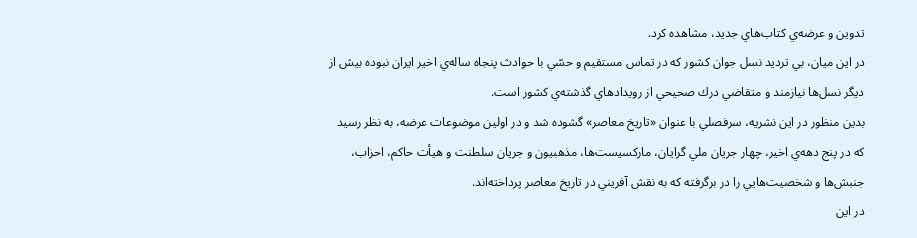تدوين و عرضه‌ي كتاب‌هاي جديد، مشاهده كرد.
در اين ميان، بي ترديد نسل جوان كشور كه در تماس مستقيم و حسّي با حوادث پنجاه ساله‌ي اخير ايران نبوده بيش از ديگر نسل‌ها نيازمند و متقاضي درك صحيحي از رويدادهاي گذشته‌ي كشور است.
بدين منظور در اين نشريه، سرفصلي با عنوان «تاريخ معاصر» گشوده شد و در اولين موضوعات عرضه، به نظر رسيد كه در پنج دهه‌ي اخير، چهار جريان ملي گرايان، ماركسيست‌ها، مذهبيون و جريان سلطنت و هيأت حاكم، احزاب، جنبش‌ها و شخصيت‌هايي را در برگرفته كه به نقش آفريني در تاريخ معاصر پرداخته‌اند.
در اين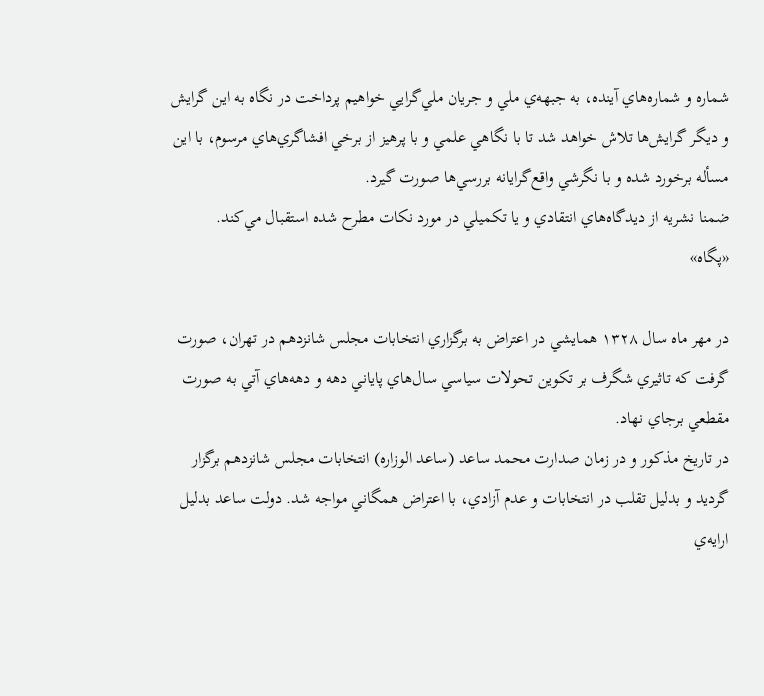شماره و شماره‌هاي آينده، به جبهه‌ي ملي و جريان ملي‌گرايي خواهيم پرداخت در نگاه به اين گرايش و ديگر گرايش‌ها تلاش خواهد شد تا با نگاهي علمي و با پرهيز از برخي افشاگري‌هاي مرسوم، با اين مسأله برخورد شده و با نگرشي واقع‌گرايانه بررسي‌ها صورت گيرد.
ضمنا نشريه از ديدگاه‌هاي انتقادي و يا تكميلي در مورد نكات مطرح شده استقبال مي‌كند.
«پگاه»

در مهر ماه سال ١٣٢٨ همايشي در اعتراض به برگزاري انتخابات مجلس شانزدهم در تهران، صورت گرفت كه تاثيري شگرف بر تكوين تحولات سياسي سال‌هاي پاياني دهه و دهه‌هاي آتي به صورت مقطعي برجاي نهاد.
در تاريخ مذكور و در زمان صدارت محمد ساعد (ساعد الوزاره) انتخابات مجلس شانزدهم برگزار گرديد و بدليل تقلب در انتخابات و عدم آزادي، با اعتراض همگاني مواجه شد. دولت ساعد بدليل ارايه‌ي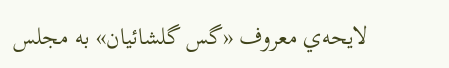لايحه‌ي معروف «گس گلشائيان» به مجلس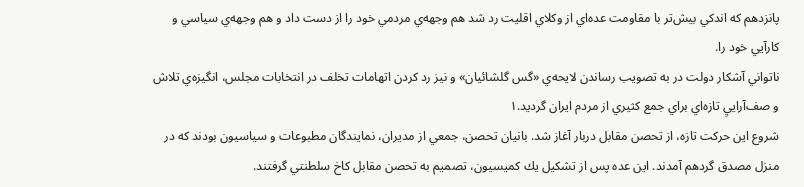پانزدهم كه اندكي بيش‌تر با مقاومت عده‌اي از وكلاي اقليت رد شد هم وجهه‌ي مردمي خود را از دست داد و هم وجهه‌ي سياسي و كارآيي خود را.
ناتواني آشكار دولت در به تصويب رساندن لايحه‌ي «گس گلشائيان» و نيز رد كردن اتهامات تخلف در انتخابات مجلس، انگيزه‌ي تلاش و صف‌آراييِ تازه‌اي براي جمع كثيري از مردم ايران گرديد.١
شروع اين حركت تازه، از تحصن مقابل دربار آغاز شد. بانيان تحصن، جمعي از مديران، نمايندگان مطبوعات و سياسيون بودند كه در منزل مصدق گردهم آمدند. اين عده پس از تشكيل يك كميسيون، تصميم به تحصن مقابل كاخ سلطنتي گرفتند.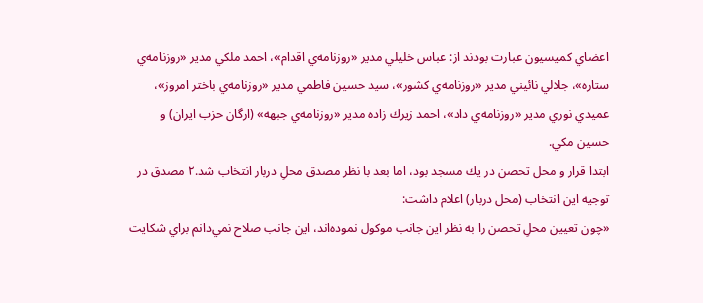اعضاي كميسيون عبارت بودند از: عباس خليلي مدير «روزنامه‌ي اقدام»، احمد ملكي مدير «روزنامه‌ي ستاره»، جلالي نائيني مدير «روزنامه‌ي كشور»، سيد حسين فاطمي مدير «روزنامه‌ي باختر امروز»، عميدي نوري مدير «روزنامه‌ي داد»، احمد زيرك زاده مدير «روزنامه‌ي جبهه» (ارگان حزب ايران) و حسين مكي.
ابتدا قرار و محل تحصن در يك مسجد بود، اما بعد با نظر مصدق محلِ دربار انتخاب شد.٢ مصدق در توجيه اين انتخاب (محل دربار) اعلام داشت:
«چون تعيين محلِ تحصن را به نظر اين جانب موكول نموده‌اند، اين جانب صلاح نمي‌دانم براي شكايت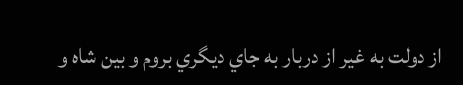از دولت به غير از دربار به جاي ديگري بروم و بين شاه و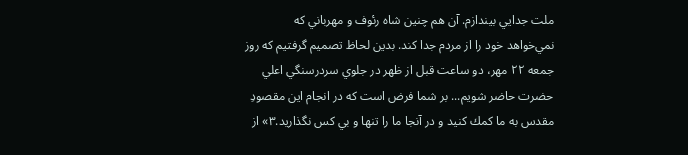ملت جدايي بيندازم. آن هم چنين شاه رئوف و مهرباني كه نمي‌خواهد خود را از مردم جدا كند. بدين لحاظ تصميم گرفتيم كه روز جمعه ٢٢ مهر، دو ساعت قبل از ظهر در جلوي سردرسنگي اعلي حضرت حاضر شويم... بر شما فرض است كه در انجام اين مقصودِ مقدس به ما كمك كنيد و در آنجا ما را تنها و بي كس نگذاريد.٣» از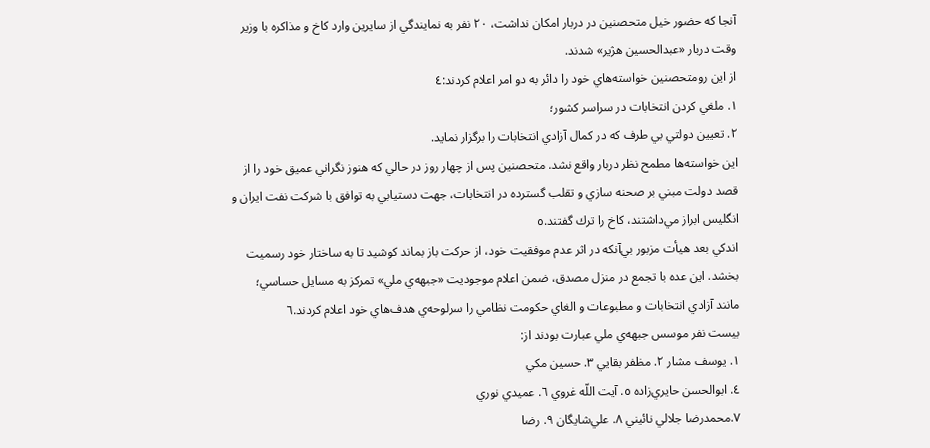آنجا كه حضور خيل متحصنين در دربار امكان نداشت، ٢٠ نفر به نمايندگي از سايرين وارد كاخ و مذاكره با وزير وقت دربار «عبدالحسين هژير» شدند.
از اين رومتحصنين خواسته‌هاي خود را دائر به دو امر اعلام كردند:٤
١. ملغي كردن انتخابات در سراسر كشور؛
٢. تعيين دولتي بي طرف كه در كمال آزادي انتخابات را برگزار نمايد.
اين خواسته‌ها مطمح نظر دربار واقع نشد. متحصنين پس از چهار روز در حالي كه هنوز نگراني عميق خود را از قصد دولت مبني بر صحنه سازي و تقلب گسترده در انتخابات، جهت دستيابي به توافق با شركت نفت ايران و انگليس ابراز مي‌داشتند، كاخ را ترك گفتند.٥
اندكي بعد هيأت مزبور بي‌آنكه در اثر عدم موفقيت خود، از حركت باز بماند كوشيد تا به ساختار خود رسميت بخشد. اين عده با تجمع در منزل مصدق، ضمن اعلام موجوديت «جبهه‌ي ملي» تمركز به مسايل حساسي؛ مانند آزادي انتخابات و مطبوعات و الغاي حكومت نظامي را سرلوحه‌ي هدف‌هاي خود اعلام كردند.٦
بيست نفر موسس جبهه‌ي ملي عبارت بودند از:
١. يوسف مشار ٢. مظفر بقايي ٣. حسين مكي
٤. ابوالحسن حايري‌زاده ٥. آيت اللّه‌ غروي ٦. عميدي نوري
٧.محمدرضا جلالي نائيني ٨. علي‌شايگان ٩. رضا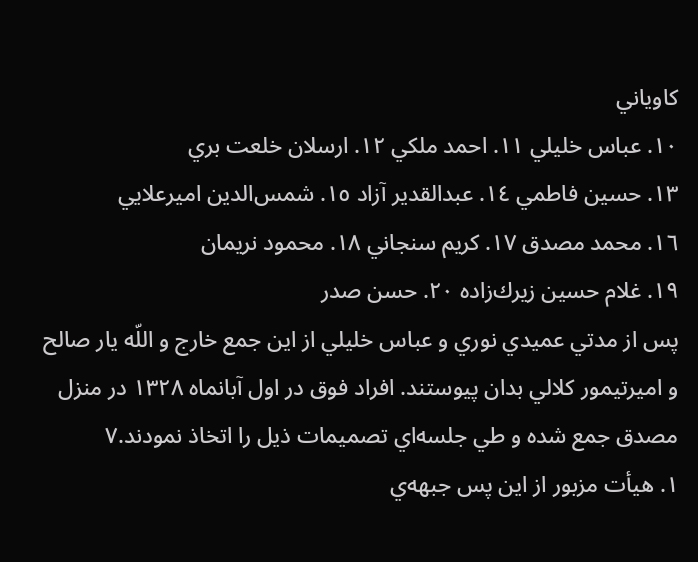كاوياني
١٠. عباس خليلي ١١. احمد ملكي ١٢. ارسلان خلعت بري
١٣. حسين فاطمي ١٤. عبدالقدير آزاد ١٥. شمس‌الدين اميرعلايي
١٦. محمد مصدق ١٧. كريم سنجاني ١٨. محمود نريمان
١٩. غلام حسين زيرك‌زاده ٢٠. حسن صدر
پس از مدتي عميدي نوري و عباس خليلي از اين جمع خارج و اللّه‌ يار صالح و اميرتيمور كلالي بدان پيوستند. افراد فوق در اول آبانماه ١٣٢٨ در منزل مصدق جمع شده و طي جلسه‌اي تصميمات ذيل را اتخاذ نمودند.٧
١. هيأت مزبور از اين پس جبهه‌ي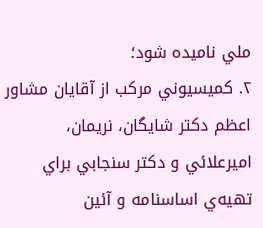ملي ناميده شود؛
٢. كميسيوني مركب از آقايان مشاور اعظم دكتر شايگان، نريمان، اميرعلائي و دكتر سنجابي براي تهيه‌ي اساسنامه و آئين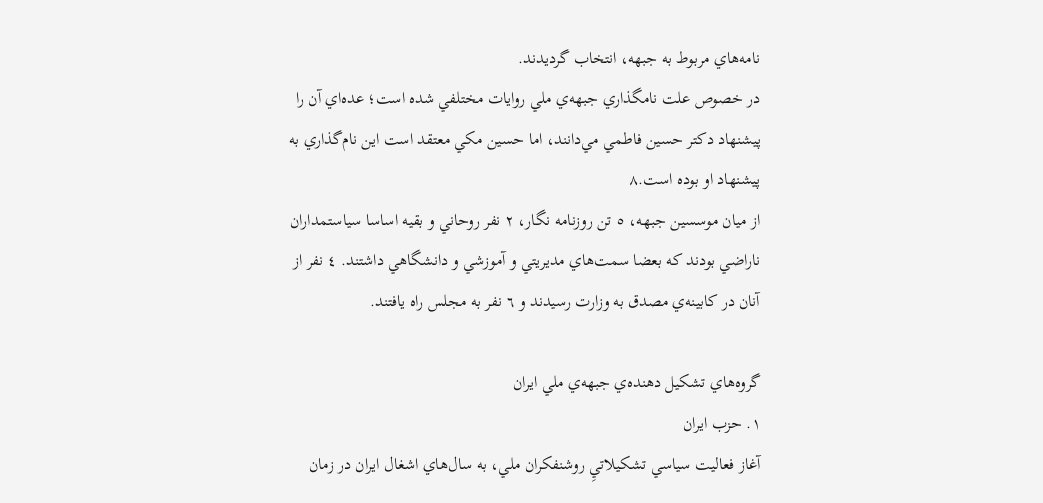نامه‌هاي مربوط به جبهه، انتخاب گرديدند.
در خصوص علت نامگذاري جبهه‌ي ملي روايات مختلفي شده است؛ عده‌اي آن را پيشنهاد دكتر حسين فاطمي مي‌دانند، اما حسين مكي معتقد است اين نام‌گذاري به پيشنهاد او بوده است.٨
از ميان موسسين جبهه، ٥ تن روزنامه نگار، ٢ نفر روحاني و بقيه اساسا سياستمداران ناراضي بودند كه بعضا سمت‌هاي مديريتي و آموزشي و دانشگاهي داشتند. ٤ نفر از آنان در كابينه‌ي مصدق به وزارت رسيدند و ٦ نفر به مجلس راه يافتند.

گروه‌هاي تشكيل دهنده‌ي جبهه‌ي ملي ايران
١. حزب ايران
آغاز فعاليت سياسي تشكيلاتيِ روشنفكران ملي، به سال‌هاي اشغال ايران در زمان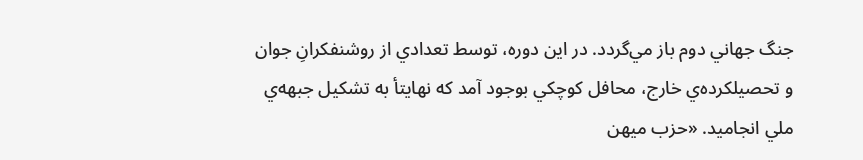جنگ جهاني دوم باز مي‌گردد. در اين دوره، توسط تعدادي از روشنفكرانِ جوان و تحصيلكرده‌ي خارج، محافل كوچكي بوجود آمد كه نهايتأ به تشكيل جبهه‌ي ملي انجاميد. «حزب ميهن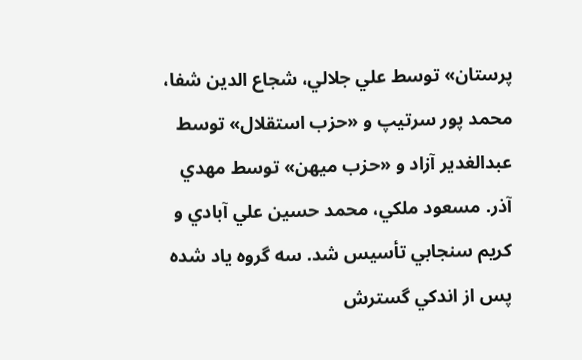پرستان» توسط علي جلالي، شجاع الدين شفا، محمد پور سرتيپ و «حزب استقلال» توسط عبدالغدير آزاد و «حزب ميهن» توسط مهدي آذر. مسعود ملكي، محمد حسين علي آبادي و كريم سنجابي تأسيس شد. سه گروه ياد شده پس از اندكي گسترش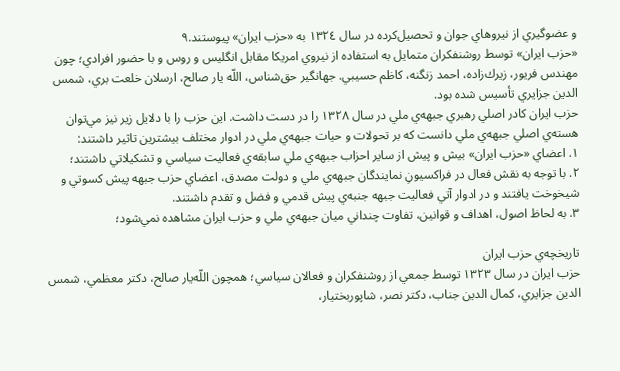و عضوگيري از نيروهاي جوان و تحصيل‌كرده در سال ١٣٢٤ به «حزب ايران» پيوستند.٩
«حزب ايران» توسط روشنفكران متمايل به استفاده از نيروي امريكا مقابل انگليس و روس و با حضور افرادي؛ چون مهندس فريور، زيرك‌زاده، احمد زنگنه، كاظم حسيبي. جهانگير حق‌شناس، اللّه‌ يار صالح، ارسلان خلعت بري، شمس الدين جزايري تأسيس شده بود.
حزب ايران كادر اصلي رهبري جبهه‌ي ملي در سال ١٣٢٨ را در دست داشت. اين حزب را با دلايل زير نيز مي‌توان هسته‌ي اصلي جبهه‌ي ملي دانست كه بر تحولات و حيات جبهه‌ي ملي در ادوار مختلف بيشترين تاثير داشتند:
١. اعضاي «حزب ايران» بيش و پيش از ساير احزاب جبهه‌ي ملي سابقه‌ي فعاليت سياسي و تشكيلاتي داشتند؛
٢. با توجه به نقش فعال در فراكسيونِ نمايندگان جبهه‌ي ملي و دولت مصدق، اعضاي حزب جبهه پيش كسوتي و شيخوخت يافتند و در ادوار آتي فعاليت جبهه جنبه‌ي پيش قدمي و فضل و تقدم داشتند.
٣. به لحاظ اصول، اهداف و قوانين، تفاوت چنداني ميان جبهه‌ي ملي و حزب ايران مشاهده نمي‌شود؛

تاريخچه‌ي حزب ايران
حزب ايران در سال ١٣٢٣ توسط جمعي از روشنفكران و فعالان سياسي؛ همچون اللّه‌يار صالح، دكتر معظمي، شمس الدين جزايري، كمال الدين جناب، دكتر نصر، شاپوربختيار،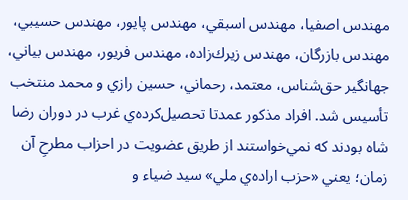مهندس اصفيا، مهندس اسبقي، مهندس پايور، مهندس حسيبي، مهندس بازرگان، مهندس زيرك‌زاده، مهندس فريور، مهندس بياني، جهانگير حق‌شناس، معتمد، رحماني، حسين رازي و محمد منتخب تأسيس شد. افراد مذكور عمدتا تحصيل‌كرده‌ي غرب در دوران رضا شاه بودند كه نمي‌خواستند از طريق عضويت در احزاب مطرحِ آن زمان؛ يعني «حزب اراده‌ي ملي» سيد ضياء و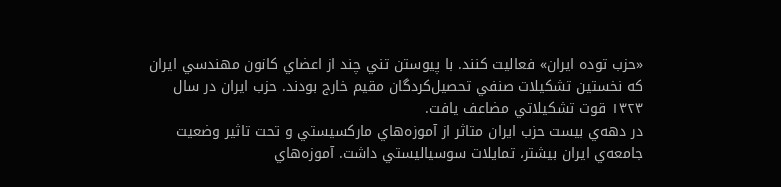«حزب توده ايران» فعاليت كنند. با پيوستن تني چند از اعضاي كانون مهندسي ايران كه نخستين تشكيلات صنفي تحصيل‌كردگان مقيم خارج بودند. حزب ايران در سال ١٣٢٣ قوت تشكيلاتي مضاعف يافت.
در دهه‌ي بيست حزب ايران متاثر از آموزه‌هاي ماركسيستي و تحت تاثير وضعيت جامعه‌ي ايران بيشتر، تمايلات سوسياليستي داشت. آموزه‌هاي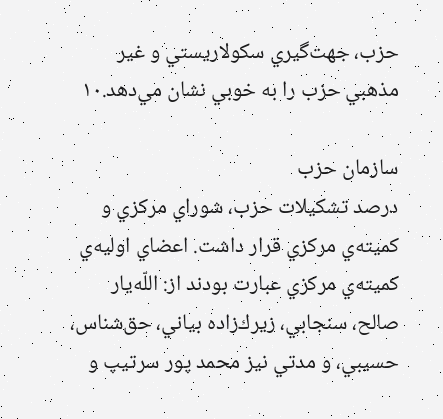حزب، جهت‌گيري سكولاريستي و غير مذهبي حزب را به خوبي نشان مي‌دهد.١٠

سازمان حزب
درصد تشكيلات حزب، شوراي مركزي و كميته‌ي مركزي قرار داشت. اعضاي اوليه‌ي كميته‌ي مركزي عبارت بودند از: اللّه‌يار صالح، سنجابي، زيرك‌زاده بياني، حق‌شناس، حسيبي، و مدتي نيز محمد پور سرتيپ و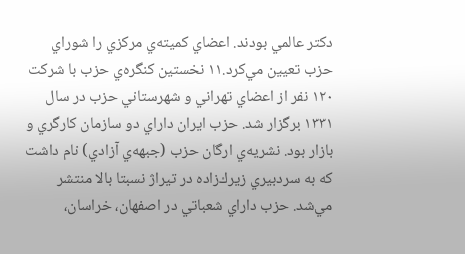دكتر عالمي بودند. اعضاي كميته‌ي مركزي را شوراي حزب تعيين مي‌كرد.١١ نخستين كنگره‌ي حزب با شركت ١٢٠ نفر از اعضاي تهراني و شهرستاني حزب در سال ١٣٣١ برگزار شد. حزب ايران داراي دو سازمان كارگري و بازار بود. نشريه‌ي ارگان حزب (جبهه‌ي آزادي) نام داشت كه به سردبيري زيرك‌زاده در تيراژ نسبتا بالا منتشر مي‌شد. حزب داراي شعباتي در اصفهان، خراسان،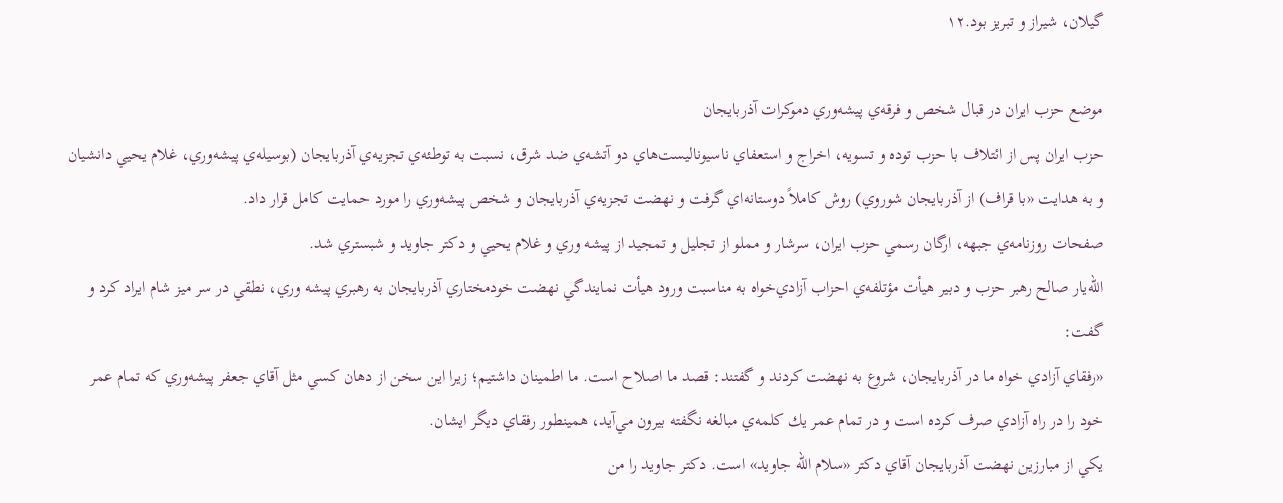گيلان، شيراز و تبريز بود.١٢

موضع حزب ايران در قبال شخص و فرقه‌ي پيشه‌وري دموكرات آذربايجان
حزب ايران پس از ائتلاف با حزب توده و تسويه، اخراج و استعفاي ناسيوناليست‌هاي دو آتشه‌ي ضد شرق، نسبت به توطئه‌ي تجزيه‌ي آذربايجان (بوسيله‌ي پيشه‌وري، غلام يحيي دانشيان و به هدايت «با قراف) از آذربايجان شوروي) روش كاملاً دوستانه‌اي گرفت و نهضت تجزيه‌ي آذربايجان و شخص پيشه‌وري را مورد حمايت كامل قرار داد.
صفحات روزنامه‌ي جبهه، ارگان رسمي حزب ايران، سرشار و مملو از تجليل و تمجيد از پيشه وري و غلام يحيي و دكتر جاويد و شبستري شد.
اللّه‌يار صالح رهبر حزب و دبير هيأت مؤتلفه‌ي احزاب آزادي‌خواه به مناسبت ورود هيأت نمايندگي نهضت خودمختاري آذربايجان به رهبري پيشه وري، نطقي در سر ميز شام ايراد كرد و گفت:
«رفقاي آزادي خواه ما در آذربايجان، شروع به نهضت كردند و گفتند: قصد ما اصلاح است. ما اطمينان داشتيم؛ زيرا اين سخن از دهان كسي مثل آقاي جعفر پيشه‌وري كه تمام عمر خود را در راه آزادي صرف كرده است و در تمام عمر يك كلمه‌ي مبالغه نگفته بيرون مي‌آيد، همينطور رفقاي ديگر ايشان.
يكي از مبارزين نهضت آذربايجان آقاي دكتر «سلام اللّه‌ جاويد» است. دكتر جاويد را من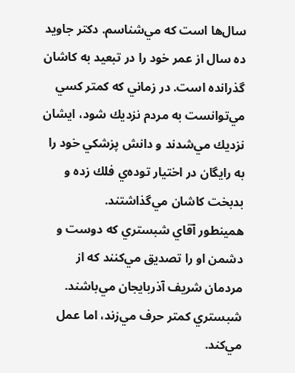سال‌ها است كه مي‌شناسم. دكتر جاويد ده سال از عمر خود را در تبعيد به كاشان گذرانده است. در زماني كه كمتر كسي مي‌توانست به مردم نزديك شود، ايشان نزديك مي‌شدند و دانش پزشكي خود را به رايگان در اختيار توده‌ي فلك زده و بدبخت كاشان مي‌گذاشتند.
همينطور آقاي شبستري كه دوست و دشمن او را تصديق مي‌كنند كه از مردمان شريف آذربايجان مي‌باشند. شبستري كمتر حرف مي‌زند، اما عمل مي‌كند.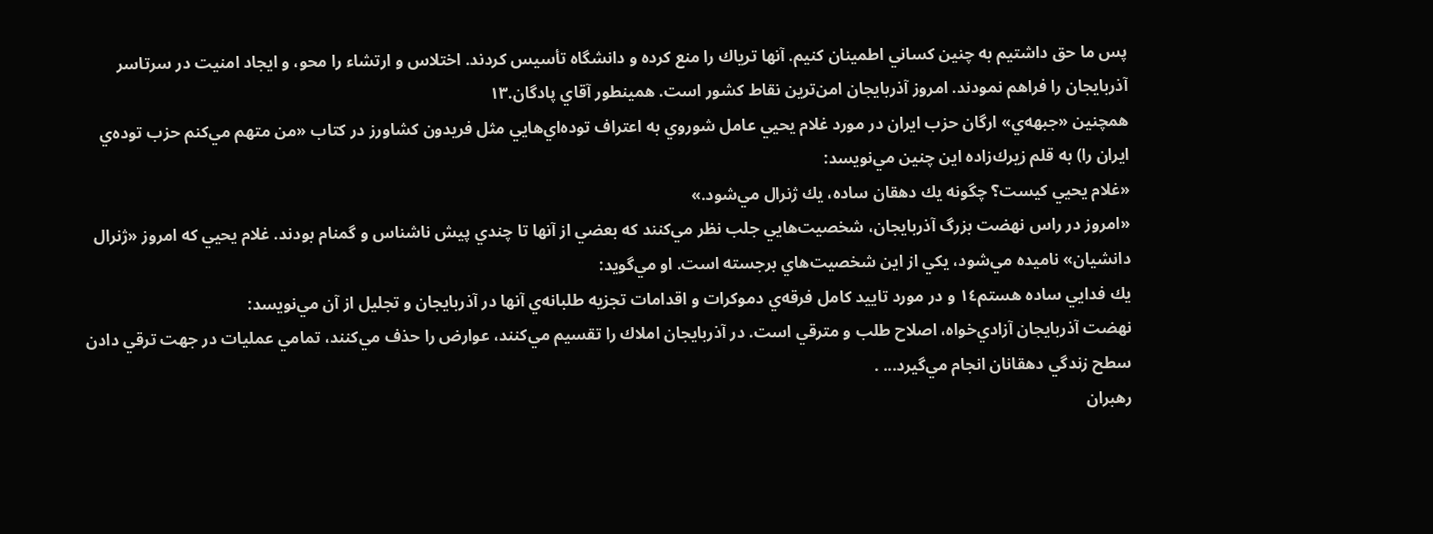پس ما حق داشتيم به چنين كساني اطمينان كنيم. آنها ترياك را منع كرده و دانشگاه تأسيس كردند. اختلاس و ارتشاء را محو، و ايجاد امنيت در سرتاسر آذربايجان را فراهم نمودند. امروز آذربايجان امن‌ترين نقاط كشور است. همينطور آقاي پادگان.١٣
همچنين «جبهه‌ي» ارگان حزب ايران در مورد غلام يحيي عامل شوروي به اعتراف توده‌اي‌هايي مثل فريدون كشاورز در كتاب «من متهم مي‌كنم حزب توده‌ي ايران را) به قلم زيرك‌زاده اين چنين مي‌نويسد:
«غلام يحيي كيست؟ چگونه يك دهقان ساده، يك ژنرال مي‌شود.»
«امروز در راس نهضت بزرگ آذربايجان، شخصيت‌هايي جلب نظر مي‌كنند كه بعضي از آنها تا چندي پيش ناشناس و گمنام بودند. غلام يحيي كه امروز «ژنرال دانشيان» ناميده مي‌شود، يكي از اين شخصيت‌هاي برجسته است. او مي‌گويد:
يك فدايي ساده هستم١٤ و در مورد تاييد كامل فرقه‌ي دموكرات و اقدامات تجزيه طلبانه‌ي آنها در آذربايجان و تجليل از آن مي‌نويسد:
نهضت آذربايجان آزادي‌خواه، اصلاح طلب و مترقي است. در آذربايجان املاك را تقسيم مي‌كنند، عوارض را حذف مي‌كنند، تمامي عمليات در جهت ترقي دادن سطح زندگي دهقانان انجام مي‌گيرد... .
رهبران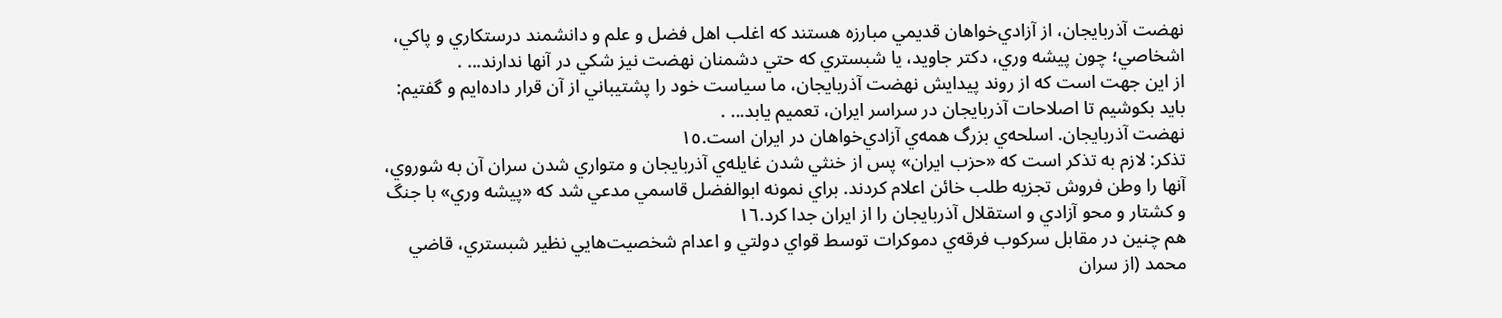نهضت آذربايجان، از آزادي‌خواهان قديمي مبارزه هستند كه اغلب اهل فضل و علم و دانشمند درستكاري و پاكي، اشخاصي؛ چون پيشه وري، دكتر جاويد، يا شبستري كه حتي دشمنان نهضت نيز شكي در آنها ندارند... .
از اين جهت است كه از روند پيدايش نهضت آذربايجان، ما سياست خود را پشتيباني از آن قرار داده‌ايم و گفتيم: بايد بكوشيم تا اصلاحات آذربايجان در سراسر ايران، تعميم يابد... .
نهضت آذربايجان. اسلحه‌ي بزرگ همه‌ي آزادي‌خواهان در ايران است.١٥
تذكر: لازم به تذكر است كه «حزب ايران» پس از خنثي شدن غايله‌ي آذربايجان و متواري شدن سران آن به شوروي، آنها را وطن فروش تجزيه طلب خائن اعلام كردند. براي نمونه ابوالفضل قاسمي مدعي شد كه «پيشه وري» با جنگ و كشتار و محو آزادي و استقلال آذربايجان را از ايران جدا كرد.١٦
هم چنين در مقابل سركوب فرقه‌ي دموكرات توسط قواي دولتي و اعدام شخصيت‌هايي نظير شبستري، قاضي محمد (از سران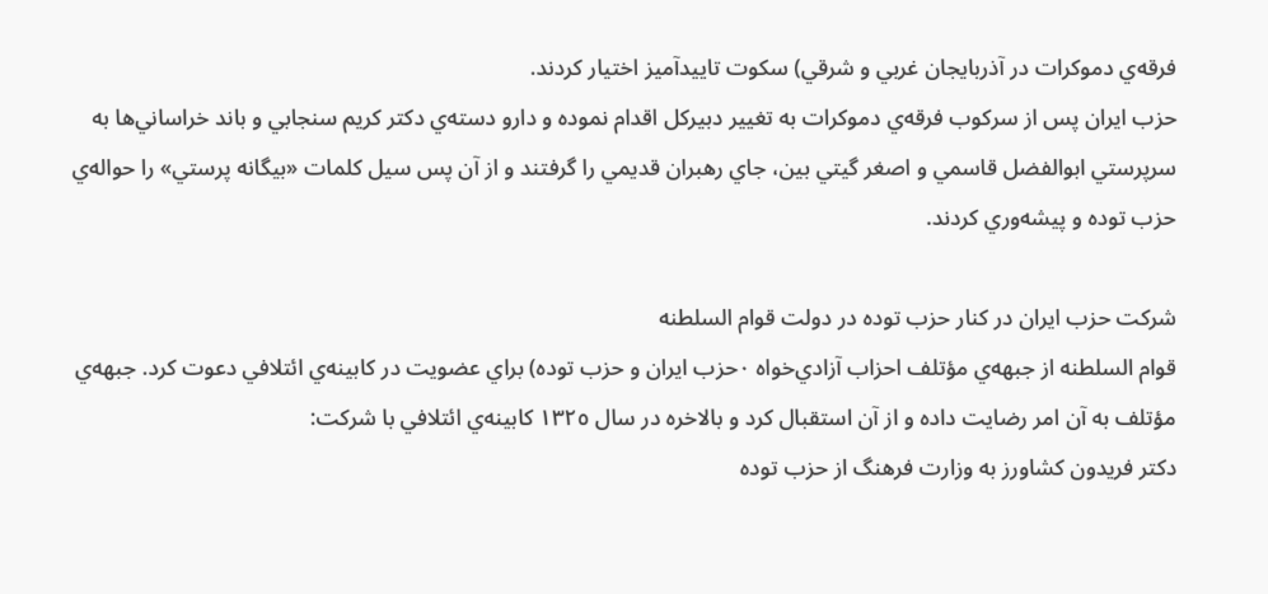فرقه‌ي دموكرات در آذربايجان غربي و شرقي) سكوت تاييدآميز اختيار كردند.
حزب ايران پس از سركوب فرقه‌ي دموكرات به تغيير دبيركل اقدام نموده و دارو دسته‌ي دكتر كريم سنجابي و باند خراساني‌ها به سرپرستي ابوالفضل قاسمي و اصغر گيتي بين، جاي رهبران قديمي را گرفتند و از آن پس سيل كلمات «بيگانه پرستي» را حواله‌ي حزب توده و پيشه‌وري كردند.

شركت حزب ايران در كنار حزب توده در دولت قوام السلطنه
قوام السلطنه از جبهه‌ي مؤتلف احزاب آزادي‌خواه ٠حزب ايران و حزب توده) براي عضويت در كابينه‌ي ائتلافي دعوت كرد. جبهه‌ي مؤتلف به آن امر رضايت داده و از آن استقبال كرد و بالاخره در سال ١٣٢٥ كابينه‌ي ائتلافي با شركت:
دكتر فريدون كشاورز به وزارت فرهنگ از حزب توده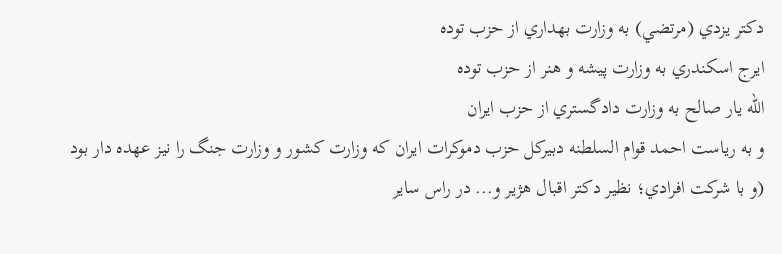دكتر يزدي (مرتضي) به وزارت بهداري از حزب توده
ايرج اسكندري به وزارت پيشه و هنر از حزب توده
اللّه‌ يار صالح به وزارت دادگستري از حزب ايران
و به رياست احمد قوام السلطنه دبيركل حزب دموكرات ايران كه وزارت كشور و وزارت جنگ را نيز عهده دار بود (و با شركت افرادي؛ نظير دكتر اقبال هژير و... در راس ساير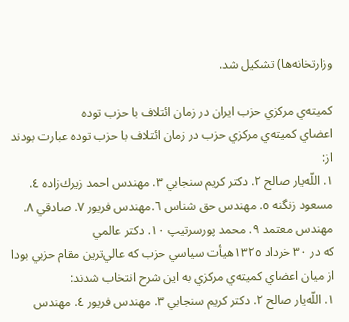وزارتخانه‌ها) تشكيل شد.

كميته‌ي مركزي حزب ايران در زمان ائتلاف با حزب توده
اعضاي كميته‌ي مركزي حزب در زمان ائتلاف با حزب توده عبارت بودند از:
١. اللّه‌يار صالح ٢. دكتر كريم سنجابي ٣. مهندس احمد زيرك‌زاده ٤. مسعود زنگنه ٥. مهندس حق شناس ٦.مهندس فريور ٧. صادقي ٨. مهندس معتمد ٩. محمد پورسرتيپ ١٠. دكتر عالمي
كه در ٣٠ خرداد ١٣٢٥هيأت سياسي حزب كه عالي‌ترين مقام حزبي بودا از ميان اعضاي كميته‌ي مركزي به اين شرح انتخاب شدند:
١. اللّه‌يار صالح ٢. دكتر كريم سنجابي ٣. مهندس فريور ٤. مهندس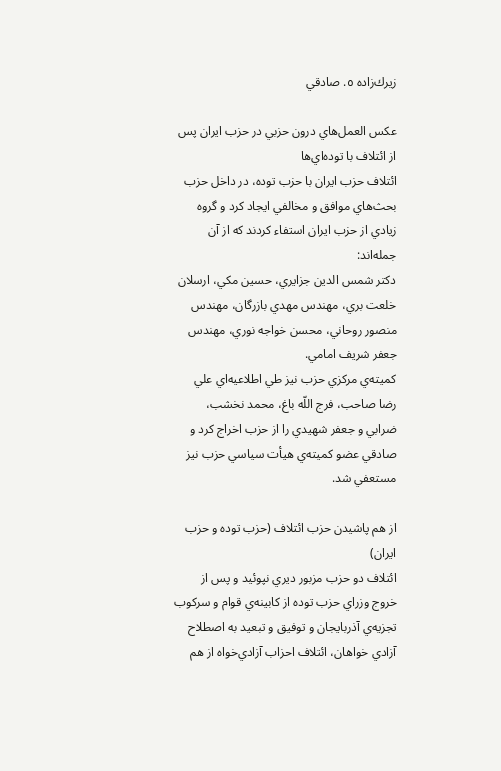زيرك‌زاده ٥. صادقي

عكس العمل‌هاي درون حزبي در حزب ايران پس از ائتلاف با توده‌اي‌ها
ائتلاف حزب ايران با حزب توده، در داخل حزب بحث‌هاي موافق و مخالفي ايجاد كرد و گروه زيادي از حزب ايران استفاء كردند كه از آن جمله‌اند:
دكتر شمس الدين جزايري، حسين مكي، ارسلان خلعت بري، مهندس مهدي بازرگان، مهندس منصور روحاني، محسن خواجه نوري، مهندس جعفر شريف امامي.
كميته‌ي مركزي حزب نيز طي اطلاعيه‌اي علي رضا صاحب، فرج اللّه‌ باغ، محمد نخشب، ضرابي و جعفر شهيدي را از حزب اخراج كرد و صادقي عضو كميته‌ي هيأت سياسي حزب نيز مستعفي شد.

از هم پاشيدن حزب ائتلاف (حزب توده و حزب ايران)
ائتلاف دو حزب مزبور ديري نپوئيد و پس از خروج وزراي حزب توده از كابينه‌ي قوام و سركوب تجزيه‌ي آذربايجان و توفيق و تبعيد به اصطلاح آزادي خواهان، ائتلاف احزاب آزادي‌خواه از هم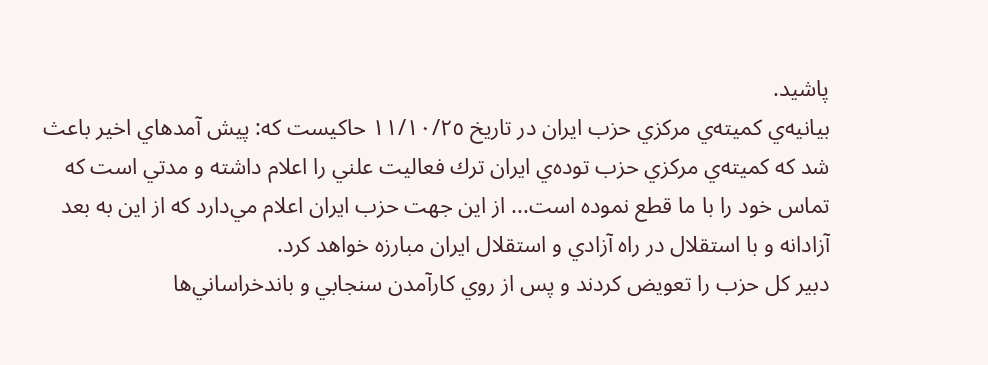پاشيد.
بيانيه‌ي كميته‌ي مركزي حزب ايران در تاريخ ١١/١٠/٢٥ حاكيست كه: پيش آمدهاي اخير باعث شد كه كميته‌ي مركزي حزب توده‌ي ايران ترك فعاليت علني را اعلام داشته و مدتي است كه تماس خود را با ما قطع نموده است... از اين جهت حزب ايران اعلام مي‌دارد كه از اين به بعد آزادانه و با استقلال در راه آزادي و استقلال ايران مبارزه خواهد كرد.
دبير كل حزب را تعويض كردند و پس از روي كارآمدن سنجابي و باندخراساني‌ها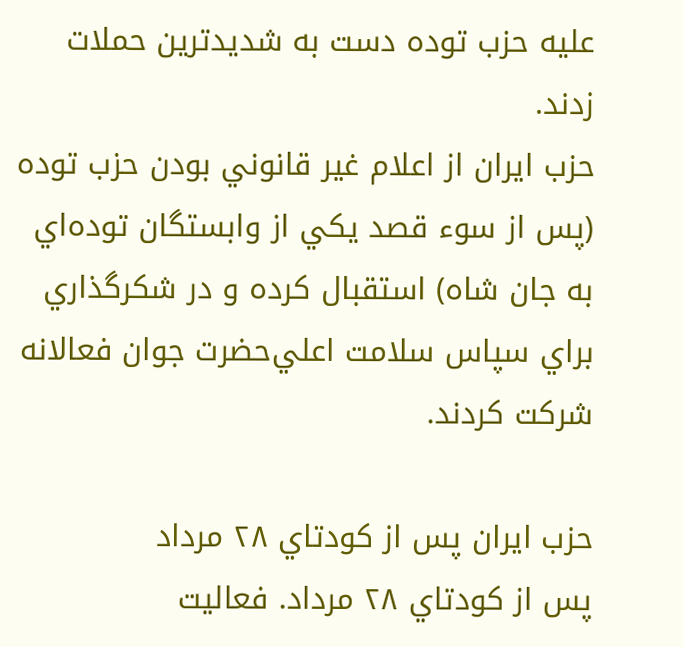عليه حزب توده دست به شديدترين حملات زدند.
حزب ايران از اعلام غير قانوني بودن حزب توده (پس از سوء قصد يكي از وابستگان توده‌اي به جان شاه) استقبال كرده و در شكرگذاري براي سپاس سلامت اعلي‌حضرت جوان فعالانه شركت كردند.

حزب ايران پس از كودتاي ٢٨ مرداد
پس از كودتاي ٢٨ مرداد. فعاليت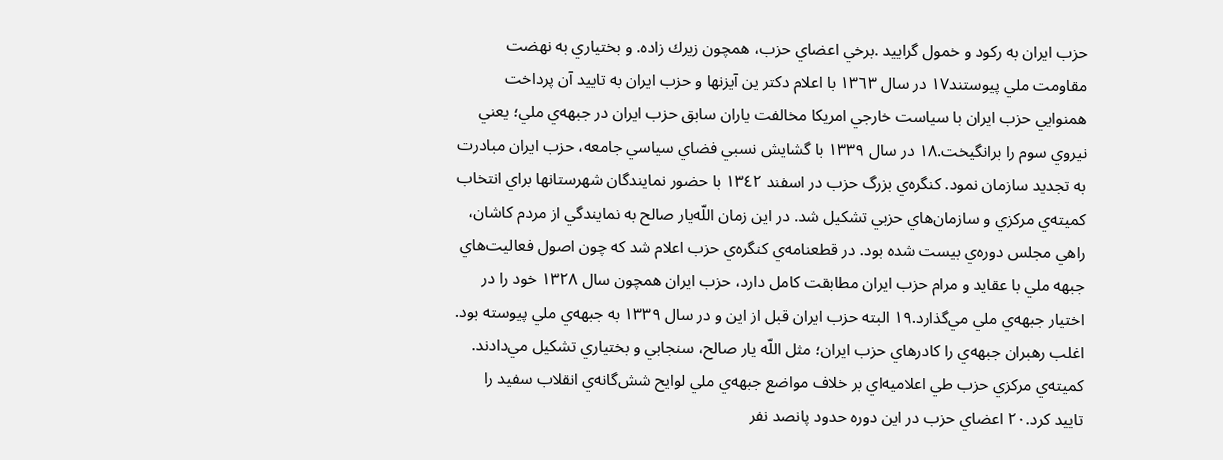حزب ايران به ركود و خمول گراييد .برخي اعضاي حزب، همچون زيرك زاده. و بختياري به نهضت مقاومت ملي پيوستند١٧ در سال ١٣٦٣ با اعلام دكتر ين آيزنها و حزب ايران به تاييد آن پرداخت همنوايي حزب ايران با سياست خارجي امريكا مخالفت ياران سابق حزب ايران در جبهه‌ي ملي؛ يعني نيروي سوم را برانگيخت.١٨ در سال ١٣٣٩ با گشايش نسبي فضاي سياسي جامعه، حزب ايران مبادرت به تجديد سازمان نمود. كنگره‌ي بزرگ حزب در اسفند ١٣٤٢ با حضور نمايندگان شهرستانها براي انتخاب كميته‌ي مركزي و سازمان‌هاي حزبي تشكيل شد. در اين زمان اللّه‌يار صالح به نمايندگي از مردم كاشان، راهي مجلس دوره‌ي بيست شده بود. در قطعنامه‌ي كنگره‌ي حزب اعلام شد كه چون اصول فعاليت‌هاي جبهه ملي با عقايد و مرام حزب ايران مطابقت كامل دارد، حزب ايران همچون سال ١٣٢٨ خود را در اختيار جبهه‌ي ملي مي‌گذارد.١٩ البته حزب ايران قبل از اين و در سال ١٣٣٩ به جبهه‌ي ملي پيوسته بود. اغلب رهبران جبهه‌ي را كادرهاي حزب ايران؛ مثل اللّه‌ يار صالح، سنجابي و بختياري تشكيل مي‌دادند. كميته‌ي مركزي حزب طي اعلاميه‌اي بر خلاف مواضع جبهه‌ي ملي لوايح شش‌گانه‌ي انقلاب سفيد را تاييد كرد.٢٠ اعضاي حزب در اين دوره حدود پانصد نفر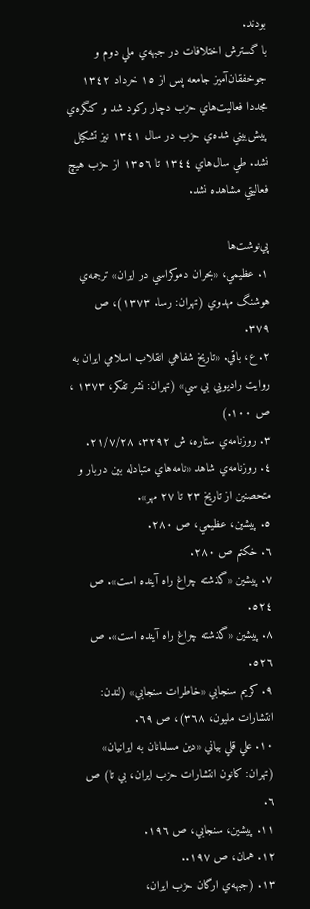بودند.
با گسترش اختلافات در جبهه‌ي ملي دوم و جوخفقان‌آميز جامعه پس از ١٥ خرداد ١٣٤٢ مجددا فعاليت‌هاي حزب دچار ركود شد و كنگره‌ي پيش‌بيني شده‌ي حزب در سال ١٣٤١ نيز تشكيل نشد. طي سال‌هاي ١٣٤٤ تا ١٣٥٦ از حزب هيچ فعاليتي مشاهده نشد.

پي‌نوشت‌ها
١. عظيمي، «بحران دموكراسي در ايران» ترجمه‌ي هوشنگ مهدوي (تهران: رسا. ١٣٧٣)، ص ٣٧٩.
٢. ع، باقي. «تاريخ شفاهي انقلاب اسلامي ايران به روايت راديويي بي سي» (تهران: نشر تفكر، ١٣٧٣ ، ص ١٠٠.)
٣. روزنامه‌ي ستاره، ش ٣٢٩٢، ٢١/٧/٢٨.
٤. روزنامه‌ي شاهد «نامه‌هاي متبادله بين دربار و متحصنين از تاريخ ٢٣ تا ٢٧ مهر».
٥. پيشين، عظيمي، ص ٢٨٠.
٦. خكتم ص ٢٨٠.
٧. پيشين «گذشته چراغ راه آينده است». ص ٥٢٤.
٨. پيشين «گذشته چراغ راه آينده است». ص ٥٢٦.
٩. كريم سنجابي «خاطرات سنجابي» (لندن: انتشارات مليون، ٣٦٨)، ص ٦٩.
١٠. علي قلي بياني «دين مسلمانان به ايرانيان» (تهران: كانون انتشارات حزب ايران، بي تا) ص ٦.
١١. پيشين، سنجابي، ص ١٩٦.
١٢. همان، ص ١٩٧..
١٣. (جبهه‌ي ارگان حزب ايران،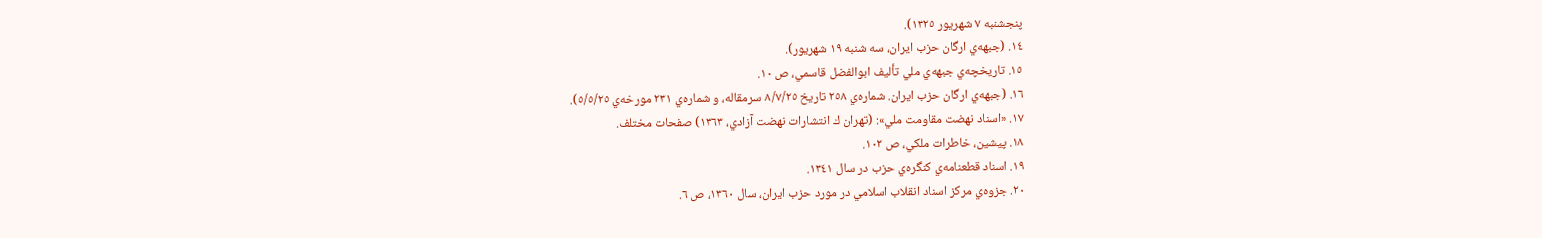پنجشنبه ٧ شهريور ١٣٢٥).
١٤. (جبهه‌ي ارگان حزب ايران، سه شنبه ١٩ شهريور).
١٥. تاريخچه‌ي جبهه‌ي ملي تأليف ابوالفضل قاسمي، ص ١٠.
١٦. (جبهه‌ي ارگان حزب ايران. شماره‌ي ٢٥٨ تاريخ ٨/٧/٢٥ سرمقاله، و شماره‌ي ٢٣١ مورخه‌ي ٥/٥/٢٥).
١٧. «اسناد نهضت مقاومت ملي»: (تهران ك انتشارات نهضت آزادي، ١٣٦٣) صفحات مختلف.
١٨. پيشين، خاطرات ملكي، ص ١٠٢.
١٩. اسناد قطعنامه‌ي كنگره‌ي حزب در سال ١٣٤١.
٢٠. جزوه‌ي مركز اسناد انقلاب اسلامي در مورد حزب ايران، سال ١٣٦٠، ص ٦.